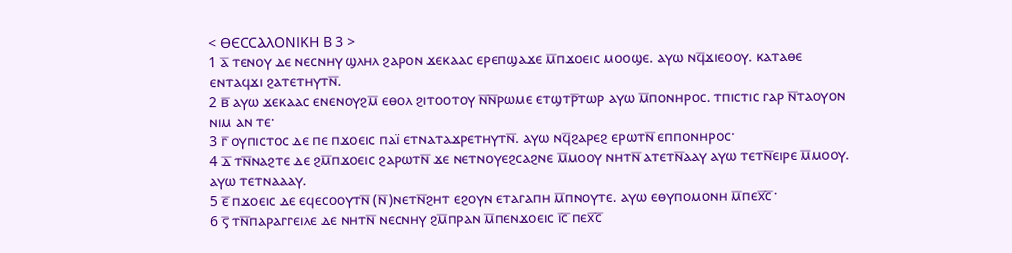< ⲐⲈⲤⲤⲀⲖⲞⲚⲒⲔⲎ Ⲃ 3 >
1 ⲁ̅ ⲧⲉⲛⲟⲩ ⲇⲉ ⲛⲉⲥⲛⲏⲩ ϣⲗⲏⲗ ϩⲁⲣⲟⲛ ϫⲉⲕⲁⲁⲥ ⲉⲣⲉⲡϣⲁϫⲉ ⲙ̅ⲡϫⲟⲉⲓⲥ ⲙⲟⲟϣⲉ. ⲁⲩⲱ ⲛϥ̅ϫⲓⲉⲟⲟⲩ. ⲕⲁⲧⲁⲑⲉ ⲉⲛⲧⲁϥϫⲓ ϩⲁⲧⲉⲧⲏⲩⲧⲛ̅.
2 ⲃ̅ ⲁⲩⲱ ϫⲉⲕⲁⲁⲥ ⲉⲛⲉⲛⲟⲩϩⲙ̅ ⲉⲑⲟⲗ ϩⲓⲧⲟⲟⲧⲟⲩ ⲛ̅ⲛ̅ⲣⲱⲙⲉ ⲉⲧϣⲧⲣ̅ⲧⲱⲣ ⲁⲩⲱ ⲙ̅ⲡⲟⲛⲏⲣⲟⲥ. ⲧⲡⲓⲥⲧⲓⲥ ⲅⲁⲣ ⲛ̅ⲧⲁⲟⲩⲟⲛ ⲛⲓⲙ ⲁⲛ ⲧⲉ·
3 ⲅ̅ ⲟⲩⲡⲓⲥⲧⲟⲥ ⲇⲉ ⲡⲉ ⲡϫⲟⲉⲓⲥ ⲡⲁⲓ̈ ⲉⲧⲛⲁⲧⲁϫⲣⲉⲧⲏⲩⲧⲛ̅. ⲁⲩⲱ ⲛϥ̅ϩⲁⲣⲉϩ ⲉⲣⲱⲧⲛ̅ ⲉⲡⲡⲟⲛⲏⲣⲟⲥ·
4 ⲇ̅ ⲧⲛ̅ⲛⲁϩⲧⲉ ⲇⲉ ϩⲙ̅ⲡϫⲟⲉⲓⲥ ϩⲁⲣⲱⲧⲛ̅ ϫⲉ ⲛⲉⲧⲛⲟⲩⲉϩⲥⲁϩⲛⲉ ⲙ̅ⲙⲟⲟⲩ ⲛⲏⲧⲛ̅ ⲁⲧⲉⲧⲛ̅ⲁⲁⲩ ⲁⲩⲱ ⲧⲉⲧⲛ̅ⲉⲓⲣⲉ ⲙ̅ⲙⲟⲟⲩ. ⲁⲩⲱ ⲧⲉⲧⲛⲁⲁⲁⲩ.
5 ⲉ̅ ⲡϫⲟⲉⲓⲥ ⲇⲉ ⲉϥⲉⲥⲟⲟⲩⲧⲛ̅ (ⲛ̅)ⲛⲉⲧⲛ̅ϩⲏⲧ ⲉϩⲟⲩⲛ ⲉⲧⲁⲅⲁⲡⲏ ⲙ̅ⲡⲛⲟⲩⲧⲉ. ⲁⲩⲱ ⲉⲑⲩⲡⲟⲙⲟⲛⲏ ⲙ̅ⲡⲉⲭ̅ⲥ̅·
6 ⲋ̅ ⲧⲛ̅ⲡⲁⲣⲁⲅⲅⲉⲓⲗⲉ ⲇⲉ ⲛⲏⲧⲛ̅ ⲛⲉⲥⲛⲏⲩ ϩⲙ̅ⲡⲣⲁⲛ ⲙ̅ⲡⲉⲛϫⲟⲉⲓⲥ ⲓ̅ⲥ̅ ⲡⲉⲭ̅ⲥ̅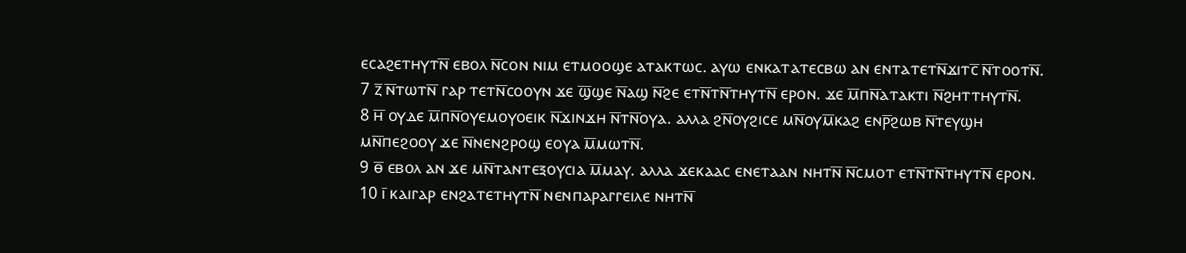ⲉⲥⲁϩⲉⲧⲏⲩⲧⲛ̅ ⲉⲃⲟⲗ ⲛ̅ⲥⲟⲛ ⲛⲓⲙ ⲉⲧⲙⲟⲟϣⲉ ⲁⲧⲁⲕⲧⲱⲥ. ⲁⲩⲱ ⲉⲛⲕⲁⲧⲁⲧⲉⲥⲃⲱ ⲁⲛ ⲉⲛⲧⲁⲧⲉⲧⲛ̅ϫⲓⲧⲥ̅ ⲛ̅ⲧⲟⲟⲧⲛ̅.
7 ⲍ̅ ⲛ̅ⲧⲱⲧⲛ̅ ⲅⲁⲣ ⲧⲉⲧⲛ̅ⲥⲟⲟⲩⲛ ϫⲉ ϣ̅ϣⲉ ⲛ̅ⲁϣ ⲛ̅ϩⲉ ⲉⲧⲛ̅ⲧⲛ̅ⲧⲏⲩⲧⲛ̅ ⲉⲣⲟⲛ. ϫⲉ ⲙ̅ⲡⲛ̅ⲁⲧⲁⲕⲧⲓ ⲛ̅ϩⲏⲧⲧⲏⲩⲧⲛ̅.
8 ⲏ̅ ⲟⲩⲇⲉ ⲙ̅ⲡⲛ̅ⲟⲩⲉⲙⲟⲩⲟⲉⲓⲕ ⲛ̅ϫⲓⲛϫⲏ ⲛ̅ⲧⲛ̅ⲟⲩⲁ. ⲁⲗⲗⲁ ϩⲛ̅ⲟⲩϩⲓⲥⲉ ⲙⲛ̅ⲟⲩⲙ̅ⲕⲁϩ ⲉⲛⲣ̅ϩⲱⲃ ⲛ̅ⲧⲉⲩϣⲏ ⲙⲛ̅ⲡⲉϩⲟⲟⲩ ϫⲉ ⲛ̅ⲛⲉⲛϩⲣⲟϣ ⲉⲟⲩⲁ ⲙ̅ⲙⲱⲧⲛ̅.
9 ⲑ̅ ⲉⲃⲟⲗ ⲁⲛ ϫⲉ ⲙⲛ̅ⲧⲁⲛⲧⲉⲝⲟⲩⲥⲓⲁ ⲙ̅ⲙⲁⲩ. ⲁⲗⲗⲁ ϫⲉⲕⲁⲁⲥ ⲉⲛⲉⲧⲁⲁⲛ ⲛⲏⲧⲛ̅ ⲛ̅ⲥⲙⲟⲧ ⲉⲧⲛ̅ⲧⲛ̅ⲧⲏⲩⲧⲛ̅ ⲉⲣⲟⲛ.
10 ⲓ̅ ⲕⲁⲓⲅⲁⲣ ⲉⲛϩⲁⲧⲉⲧⲏⲩⲧⲛ̅ ⲛⲉⲛⲡⲁⲣⲁⲅⲅⲉⲓⲗⲉ ⲛⲏⲧⲛ̅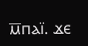ⲙ̅ⲡⲁⲓ̈. ϫⲉ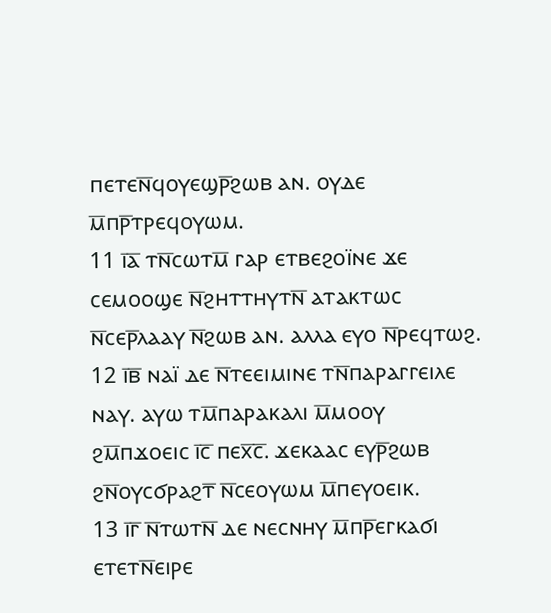ⲡⲉⲧⲉⲛ̅ϥⲟⲩⲉϣⲣ̅ϩⲱⲃ ⲁⲛ. ⲟⲩⲇⲉ ⲙ̅ⲡⲣ̅ⲧⲣⲉϥⲟⲩⲱⲙ.
11 ⲓ̅ⲁ̅ ⲧⲛ̅ⲥⲱⲧⲙ̅ ⲅⲁⲣ ⲉⲧⲃⲉϩⲟⲓ̈ⲛⲉ ϫⲉ ⲥⲉⲙⲟⲟϣⲉ ⲛ̅ϩⲏⲧⲧⲏⲩⲧⲛ̅ ⲁⲧⲁⲕⲧⲱⲥ ⲛ̅ⲥⲉⲣ̅ⲗⲁⲁⲩ ⲛ̅ϩⲱⲃ ⲁⲛ. ⲁⲗⲗⲁ ⲉⲩⲟ ⲛ̅ⲣⲉϥⲧⲱϩ.
12 ⲓ̅ⲃ̅ ⲛⲁⲓ̈ ⲇⲉ ⲛ̅ⲧⲉⲉⲓⲙⲓⲛⲉ ⲧⲛ̅ⲡⲁⲣⲁⲅⲅⲉⲓⲗⲉ ⲛⲁⲩ. ⲁⲩⲱ ⲧⲙ̅ⲡⲁⲣⲁⲕⲁⲗⲓ ⲙ̅ⲙⲟⲟⲩ ϩⲙ̅ⲡϫⲟⲉⲓⲥ ⲓ̅ⲥ̅ ⲡⲉⲭ̅ⲥ̅. ϫⲉⲕⲁⲁⲥ ⲉⲩⲣ̅ϩⲱⲃ ϩⲛ̅ⲟⲩⲥϭⲣⲁϩⲧ̅ ⲛ̅ⲥⲉⲟⲩⲱⲙ ⲙ̅ⲡⲉⲩⲟⲉⲓⲕ.
13 ⲓ̅ⲅ̅ ⲛ̅ⲧⲱⲧⲛ̅ ⲇⲉ ⲛⲉⲥⲛⲏⲩ ⲙ̅ⲡⲣ̅ⲉⲅⲕⲁϭⲓ ⲉⲧⲉⲧⲛ̅ⲉⲓⲣⲉ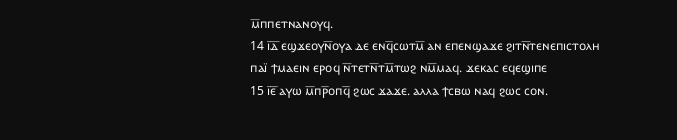ⲙ̅ⲡⲡⲉⲧⲛⲁⲛⲟⲩϥ.
14 ⲓ̅ⲇ̅ ⲉϣϫⲉⲟⲩⲛ̅ⲟⲩⲁ ⲇⲉ ⲉⲛϥ̅ⲥⲱⲧⲙ̅ ⲁⲛ ⲉⲡⲉⲛϣⲁϫⲉ ϩⲓⲧⲛ̅ⲧⲉⲛⲉⲡⲓⲥⲧⲟⲗⲏ ⲡⲁⲓ̈ ϯⲙⲁⲉⲓⲛ ⲉⲣⲟϥ ⲛ̅ⲧⲉⲧⲛ̅ⲧⲙ̅ⲧⲱϩ ⲛⲙ̅ⲙⲁϥ. ϫⲉⲕⲁⲥ ⲉϥⲉϣⲓⲡⲉ
15 ⲓ̅ⲉ̅ ⲁⲩⲱ ⲙ̅ⲡⲣ̅ⲟⲡϥ̅ ϩⲱⲥ ϫⲁϫⲉ. ⲁⲗⲗⲁ ϯⲥⲃⲱ ⲛⲁϥ ϩⲱⲥ ⲥⲟⲛ.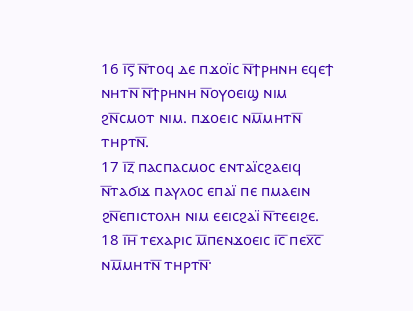16 ⲓ̅ⲋ̅ ⲛ̅ⲧⲟϥ ⲇⲉ ⲡϫⲟⲓ̈ⲥ ⲛ̅ϯⲣⲏⲛⲏ ⲉϥⲉϯ ⲛⲏⲧⲛ̅ ⲛ̅ϯⲣⲏⲛⲏ ⲛ̅ⲟⲩⲟⲉⲓϣ ⲛⲓⲙ ϩⲛ̅ⲥⲙⲟⲧ ⲛⲓⲙ. ⲡϫⲟⲉⲓⲥ ⲛⲙ̅ⲙⲏⲧⲛ̅ ⲧⲏⲣⲧⲛ̅.
17 ⲓ̅ⲍ̅ ⲡⲁⲥⲡⲁⲥⲙⲟⲥ ⲉⲛⲧⲁⲓ̈ⲥϩⲁⲉⲓϥ ⲛ̅ⲧⲁϭⲓϫ ⲡⲁⲩⲗⲟⲥ ⲉⲡⲁⲓ̈ ⲡⲉ ⲡⲙⲁⲉⲓⲛ ϩⲛ̅ⲉⲡⲓⲥⲧⲟⲗⲏ ⲛⲓⲙ ⲉⲉⲓⲥϩⲁⲓ̈ ⲛ̅ⲧⲉⲉⲓϩⲉ.
18 ⲓ̅ⲏ̅ ⲧⲉⲭⲁⲣⲓⲥ ⲙ̅ⲡⲉⲛϫⲟⲉⲓⲥ ⲓ̅ⲥ̅ ⲡⲉⲭ̅ⲥ̅ ⲛⲙ̅ⲙⲏⲧⲛ̅ ⲧⲏⲣⲧⲛ̅·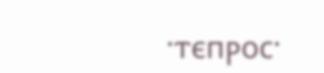·ⲧⲉⲡⲣⲟⲥ·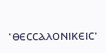·ⲑⲉⲥⲥⲁⲗⲟⲛⲓⲕⲉⲓⲥ·